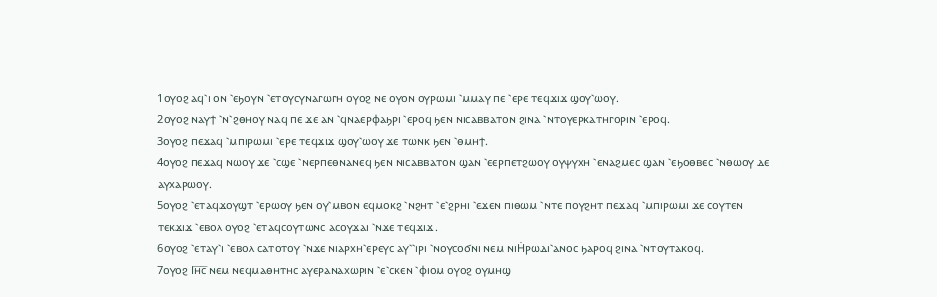1ⲟⲩⲟϩ ⲁϥ⳿ⲓ ⲟⲛ ⳿ⲉϧⲟⲩⲛ ⳿ⲉⲧⲟⲩⲥⲩⲛⲁⲅⲱⲅⲏ ⲟⲩⲟϩ ⲛⲉ ⲟⲩⲟⲛ ⲟⲩⲣⲱⲙⲓ ⳿ⲙⲙⲁⲩ ⲡⲉ ⳿ⲉⲣⲉ ⲧⲉϥϫⲓϫ ϣⲟⲩ⳿ⲱⲟⲩ.
2ⲟⲩⲟϩ ⲛⲁⲩϯ ⳿ⲛ⳿ϩⲑⲏⲟⲩ ⲛⲁϥ ⲡⲉ ϫⲉ ⲁⲛ ⳿ϥⲛⲁⲉⲣⲫⲁϧⲣⲓ ⳿ⲉⲣⲟϥ ϧⲉⲛ ⲛⲓⲥⲁⲃⲃⲁⲧⲟⲛ ϩⲓⲛⲁ ⳿ⲛⲧⲟⲩⲉⲣⲕⲁⲧⲏⲅⲟⲣⲓⲛ ⳿ⲉⲣⲟϥ.
3ⲟⲩⲟϩ ⲡⲉϫⲁϥ ⳿ⲙⲡⲓⲣⲱⲙⲓ ⳿ⲉⲣⲉ ⲧⲉϥϫⲓϫ ϣⲟⲩ⳿ⲱⲟⲩ ϫⲉ ⲧⲱⲛⲕ ϧⲉⲛ ⳿ⲑⲙⲏϯ.
4ⲟⲩⲟϩ ⲡⲉϫⲁϥ ⲛⲱⲟⲩ ϫⲉ ⳿ⲥϣⲉ ⳿ⲛⲉⲣⲡⲉⲑⲛⲁⲛⲉϥ ϧⲉⲛ ⲛⲓⲥⲁⲃⲃⲁⲧⲟⲛ ϣⲁⲛ ⳿ⲉⲉⲣⲡⲉⲧϩⲱⲟⲩ ⲟⲩⲯⲩⲭⲏ ⳿ⲉⲛⲁϩⲙⲉⲥ ϣⲁⲛ ⳿ⲉϧⲟⲑⲃⲉⲥ ⳿ⲛⲑⲱⲟⲩ ⲇⲉ ⲁⲩⲭⲁⲣⲱⲟⲩ.
5ⲟⲩⲟϩ ⳿ⲉⲧⲁϥϫⲟⲩϣⲧ ⳿ⲉⲣⲱⲟⲩ ϧⲉⲛ ⲟⲩ⳿ⲙⲃⲟⲛ ⲉϥⲙⲟⲕϩ ⳿ⲛϩⲏⲧ ⳿ⲉ⳿ϩⲣⲏⲓ ⳿ⲉϫⲉⲛ ⲡⲓⲑⲱⲙ ⳿ⲛⲧⲉ ⲡⲟⲩϩⲏⲧ ⲡⲉϫⲁϥ ⳿ⲙⲡⲓⲣⲱⲙⲓ ϫⲉ ⲥⲟⲩⲧⲉⲛ ⲧⲉⲕϫⲓϫ ⳿ⲉⲃⲟⲗ ⲟⲩⲟϩ ⳿ⲉⲧⲁϥⲥⲟⲩⲧⲱⲛⲥ ⲁⲥⲟⲩϫⲁⲓ ⳿ⲛϫⲉ ⲧⲉϥϫⲓϫ.
6ⲟⲩⲟϩ ⳿ⲉⲧⲁⲩ⳿ⲓ ⳿ⲉⲃⲟⲗ ⲥⲁⲧⲟⲧⲟⲩ ⳿ⲛϫⲉ ⲛⲓⲁⲣⲭⲏ⳿ⲉⲣⲉⲩⲥ ⲁⲩ⳿⳿ⲓⲣⲓ ⳿ⲛⲟⲩⲥⲟϭⲛⲓ ⲛⲉⲙ ⲛⲓⲎ̇ⲣⲱⲇⲓ⳿ⲁⲛⲟⲥ ϧⲁⲣⲟϥ ϩⲓⲛⲁ ⳿ⲛⲧⲟⲩⲧⲁⲕⲟϥ.
7ⲟⲩⲟϩ Ⲓⲏ̅ⲥ̅ ⲛⲉⲙ ⲛⲉϥⲙⲁⲑⲏⲧⲏⲥ ⲁⲩⲉⲣⲁⲛⲁⲭⲱⲣⲓⲛ ⳿ⲉ⳿ⲥⲕⲉⲛ ⳿ⲫⲓⲟⲙ ⲟⲩⲟϩ ⲟⲩⲙⲏϣ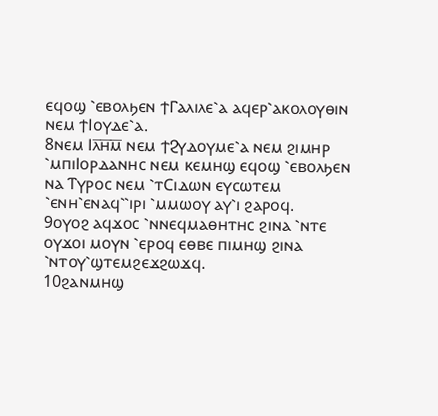ⲉϥⲟϣ ⳿ⲉⲃⲟⲗϧⲉⲛ ϯⲄⲁⲗⲓⲗⲉ⳿ⲁ ⲁϥⲉⲣ⳿ⲁⲕⲟⲗⲟⲩⲑⲓⲛ ⲛⲉⲙ ϯⲒⲟⲩⲇⲉ⳿ⲁ.
8ⲛⲉⲙ Ⲓⲗ̅ⲏ̅ⲙ̅ ⲛⲉⲙ ϯϨⲩⲇⲟⲩⲙⲉ⳿ⲁ ⲛⲉⲙ ϩⲓⲙⲏⲣ ⳿ⲙⲡⲓⲒⲟⲣⲇⲁⲛⲏⲥ ⲛⲉⲙ ⲕⲉⲙⲏϣ ⲉϥⲟϣ ⳿ⲉⲃⲟⲗϧⲉⲛ ⲛⲁ Ⲧⲩⲣⲟⲥ ⲛⲉⲙ ⳿ⲧⲤⲓⲇⲱⲛ ⲉⲩⲥⲱⲧⲉⲙ ⳿ⲉⲛⲏ⳿ⲉⲛⲁϥ⳿⳿ⲓⲣⲓ ⳿ⲙⲙⲱⲟⲩ ⲁⲩ⳿ⲓ ϩⲁⲣⲟϥ.
9ⲟⲩⲟϩ ⲁϥϫⲟⲥ ⳿ⲛⲛⲉϥⲙⲁⲑⲏⲧⲏⲥ ϩⲓⲛⲁ ⳿ⲛⲧⲉ ⲟⲩϫⲟⲓ ⲙⲟⲩⲛ ⳿ⲉⲣⲟϥ ⲉⲑⲃⲉ ⲡⲓⲙⲏϣ ϩⲓⲛⲁ ⳿ⲛⲧⲟⲩ⳿ϣⲧⲉⲙϩⲉϫϩⲱϫϥ.
10ϩⲁⲛⲙⲏϣ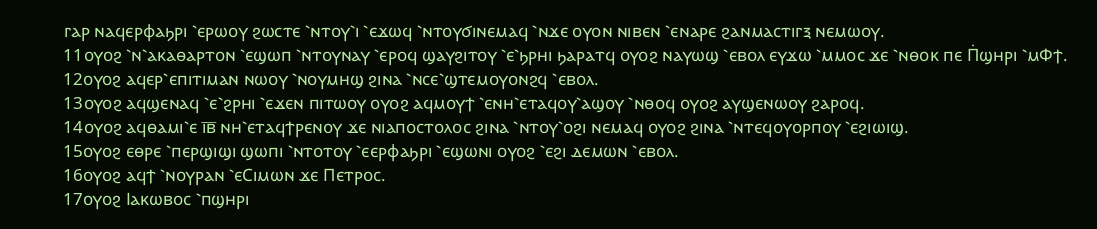ⲅⲁⲣ ⲛⲁϥⲉⲣⲫⲁϧⲣⲓ ⳿ⲉⲣⲱⲟⲩ ϩⲱⲥⲧⲉ ⳿ⲛⲧⲟⲩ⳿ⲓ ⳿ⲉϫⲱϥ ⳿ⲛⲧⲟⲩϭⲓⲛⲉⲙⲁϥ ⳿ⲛϫⲉ ⲟⲩⲟⲛ ⲛⲓⲃⲉⲛ ⳿ⲉⲛⲁⲣⲉ ϩⲁⲛⲙⲁⲥⲧⲓⲅⲝ ⲛⲉⲙⲱⲟⲩ.
11ⲟⲩⲟϩ ⳿ⲛ⳿ⲁⲕⲁⲑⲁⲣⲧⲟⲛ ⳿ⲉϣⲱⲡ ⳿ⲛⲧⲟⲩⲛⲁⲩ ⳿ⲉⲣⲟϥ ϣⲁⲩϩⲓⲧⲟⲩ ⳿ⲉ⳿ϧⲣⲏⲓ ϧⲁⲣⲁⲧϥ ⲟⲩⲟϩ ⲛⲁⲩⲱϣ ⳿ⲉⲃⲟⲗ ⲉⲩϫⲱ ⳿ⲙⲙⲟⲥ ϫⲉ ⳿ⲛⲑⲟⲕ ⲡⲉ Ⲡ̇ϣⲏⲣⲓ ⳿ⲙⲪϯ.
12ⲟⲩⲟϩ ⲁϥⲉⲣ⳿ⲉⲡⲓⲧⲓⲙⲁⲛ ⲛⲱⲟⲩ ⳿ⲛⲟⲩⲙⲏϣ ϩⲓⲛⲁ ⳿ⲛⲥⲉ⳿ϣⲧⲉⲙⲟⲩⲟⲛϩϥ ⳿ⲉⲃⲟⲗ.
13ⲟⲩⲟϩ ⲁϥϣⲉⲛⲁϥ ⳿ⲉ⳿ϩⲣⲏⲓ ⳿ⲉϫⲉⲛ ⲡⲓⲧⲱⲟⲩ ⲟⲩⲟϩ ⲁϥⲙⲟⲩϯ ⳿ⲉⲛⲏ⳿ⲉⲧⲁϥⲟⲩ⳿ⲁϣⲟⲩ ⳿ⲛⲑⲟϥ ⲟⲩⲟϩ ⲁⲩϣⲉⲛⲱⲟⲩ ϩⲁⲣⲟϥ.
14ⲟⲩⲟϩ ⲁϥⲑⲁⲙⲓ⳿ⲉ ⲓ̅ⲃ̅ ⲛⲏ⳿ⲉⲧⲁϥϯⲣⲉⲛⲟⲩ ϫⲉ ⲛⲓⲁⲡⲟⲥⲧⲟⲗⲟⲥ ϩⲓⲛⲁ ⳿ⲛⲧⲟⲩ⳿ⲟϩⲓ ⲛⲉⲙⲁϥ ⲟⲩⲟϩ ϩⲓⲛⲁ ⳿ⲛⲧⲉϥⲟⲩⲟⲣⲡⲟⲩ ⳿ⲉϩⲓⲱⲓϣ.
15ⲟⲩⲟϩ ⲉⲑⲣⲉ ⳿ⲡⲉⲣϣⲓϣⲓ ϣⲱⲡⲓ ⳿ⲛⲧⲟⲧⲟⲩ ⳿ⲉⲉⲣⲫⲁϧⲣⲓ ⳿ⲉϣⲱⲛⲓ ⲟⲩⲟϩ ⳿ⲉϩⲓ ⲇⲉⲙⲱⲛ ⳿ⲉⲃⲟⲗ.
16ⲟⲩⲟϩ ⲁϥϯ ⳿ⲛⲟⲩⲣⲁⲛ ⳿ⲉⲤⲓⲙⲱⲛ ϫⲉ Ⲡⲉⲧⲣⲟⲥ.
17ⲟⲩⲟϩ Ⲓⲁⲕⲱⲃⲟⲥ ⳿ⲡϣⲏⲣⲓ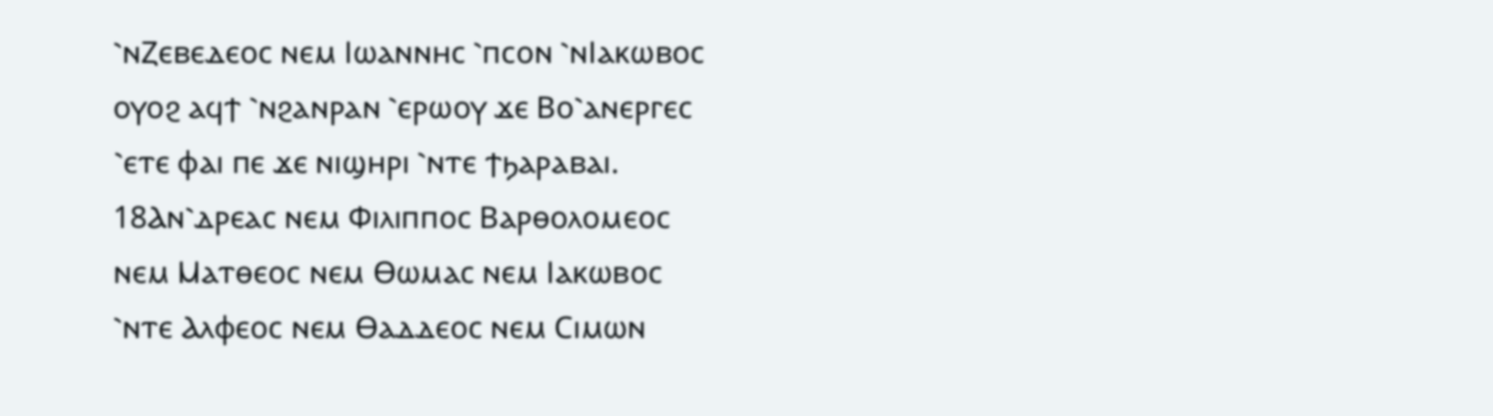⳿ⲛⲌⲉⲃⲉⲇⲉⲟⲥ ⲛⲉⲙ Ⲓⲱⲁⲛⲛⲏⲥ ⳿ⲡⲥⲟⲛ ⳿ⲛⲒⲁⲕⲱⲃⲟⲥ ⲟⲩⲟϩ ⲁϥϯ ⳿ⲛϩⲁⲛⲣⲁⲛ ⳿ⲉⲣⲱⲟⲩ ϫⲉ Ⲃⲟ⳿ⲁⲛⲉⲣⲅⲉⲥ ⳿ⲉⲧⲉ ⲫⲁⲓ ⲡⲉ ϫⲉ ⲛⲓϣⲏⲣⲓ ⳿ⲛⲧⲉ ϯϧⲁⲣⲁⲃⲁⲓ.
18Ⲁⲛ⳿ⲇⲣⲉⲁⲥ ⲛⲉⲙ Ⲫⲓⲗⲓⲡⲡⲟⲥ Ⲃⲁⲣⲑⲟⲗⲟⲙⲉⲟⲥ ⲛⲉⲙ Ⲙⲁⲧⲑⲉⲟⲥ ⲛⲉⲙ Ⲑⲱⲙⲁⲥ ⲛⲉⲙ Ⲓⲁⲕⲱⲃⲟⲥ ⳿ⲛⲧⲉ Ⲁⲗⲫⲉⲟⲥ ⲛⲉⲙ Ⲑⲁⲇⲇⲉⲟⲥ ⲛⲉⲙ Ⲥⲓⲙⲱⲛ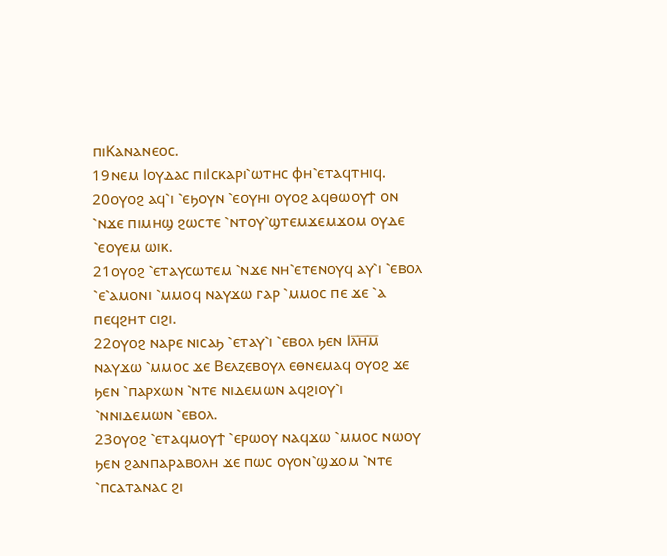ⲡⲓⲔⲁⲛⲁⲛⲉⲟⲥ.
19ⲛⲉⲙ Ⲓⲟⲩⲇⲁⲥ ⲡⲓⲒⲥⲕⲁⲣⲓ⳿ⲱⲧⲏⲥ ⲫⲏ⳿ⲉⲧⲁϥⲧⲏⲓϥ.
20ⲟⲩⲟϩ ⲁϥ⳿ⲓ ⳿ⲉϧⲟⲩⲛ ⳿ⲉⲟⲩⲏⲓ ⲟⲩⲟϩ ⲁϥⲑⲱⲟⲩϯ ⲟⲛ ⳿ⲛϫⲉ ⲡⲓⲙⲏϣ ϩⲱⲥⲧⲉ ⳿ⲛⲧⲟⲩ⳿ϣⲧⲉⲙϫⲉⲙϫⲟⲙ ⲟⲩⲇⲉ ⳿ⲉⲟⲩⲉⲙ ⲱⲓⲕ.
21ⲟⲩⲟϩ ⳿ⲉⲧⲁⲩⲥⲱⲧⲉⲙ ⳿ⲛϫⲉ ⲛⲏ⳿ⲉⲧⲉⲛⲟⲩϥ ⲁⲩ⳿ⲓ ⳿ⲉⲃⲟⲗ ⳿ⲉ⳿ⲁⲙⲟⲛⲓ ⳿ⲙⲙⲟϥ ⲛⲁⲩϫⲱ ⲅⲁⲣ ⳿ⲙⲙⲟⲥ ⲡⲉ ϫⲉ ⳿ⲁ ⲡⲉϥϩⲏⲧ ⲥⲓϩⲓ.
22ⲟⲩⲟϩ ⲛⲁⲣⲉ ⲛⲓⲥⲁϧ ⳿ⲉⲧⲁⲩ⳿ⲓ ⳿ⲉⲃⲟⲗ ϧⲉⲛ Ⲓⲗ̅ⲏ̅ⲙ̅ ⲛⲁⲩϫⲱ ⳿ⲙⲙⲟⲥ ϫⲉ Ⲃⲉⲗⲍⲉⲃⲟⲩⲗ ⲉⲑⲛⲉⲙⲁϥ ⲟⲩⲟϩ ϫⲉ ϧⲉⲛ ⳿ⲡⲁⲣⲭⲱⲛ ⳿ⲛⲧⲉ ⲛⲓⲇⲉⲙⲱⲛ ⲁϥϩⲓⲟⲩ⳿ⲓ ⳿ⲛⲛⲓⲇⲉⲙⲱⲛ ⳿ⲉⲃⲟⲗ.
23ⲟⲩⲟϩ ⳿ⲉⲧⲁϥⲙⲟⲩϯ ⳿ⲉⲣⲱⲟⲩ ⲛⲁϥϫⲱ ⳿ⲙⲙⲟⲥ ⲛⲱⲟⲩ ϧⲉⲛ ϩⲁⲛⲡⲁⲣⲁⲃⲟⲗⲏ ϫⲉ ⲡⲱⲥ ⲟⲩⲟⲛ⳿ϣϫⲟⲙ ⳿ⲛⲧⲉ ⳿ⲡⲥⲁⲧⲁⲛⲁⲥ ϩⲓ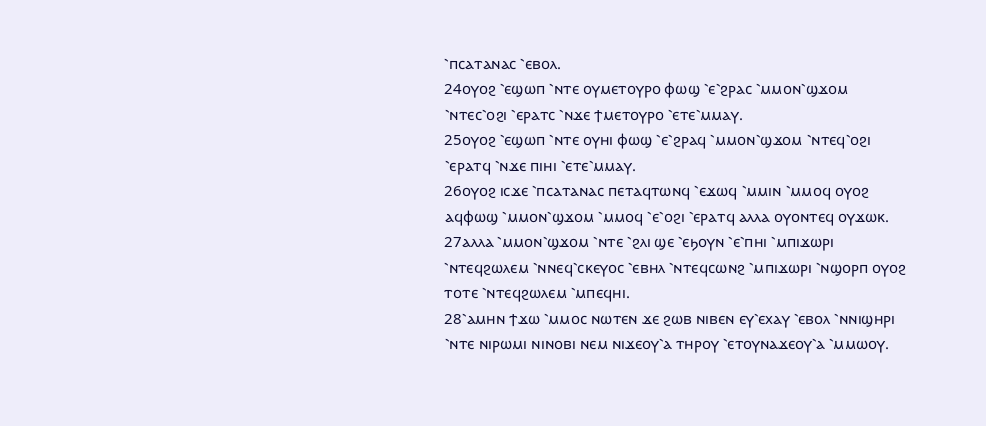⳿ⲡⲥⲁⲧⲁⲛⲁⲥ ⳿ⲉⲃⲟⲗ.
24ⲟⲩⲟϩ ⳿ⲉϣⲱⲡ ⳿ⲛⲧⲉ ⲟⲩⲙⲉⲧⲟⲩⲣⲟ ⲫⲱϣ ⳿ⲉ⳿ϩⲣⲁⲥ ⳿ⲙⲙⲟⲛ⳿ϣϫⲟⲙ ⳿ⲛⲧⲉⲥ⳿ⲟϩⲓ ⳿ⲉⲣⲁⲧⲥ ⳿ⲛϫⲉ ϯⲙⲉⲧⲟⲩⲣⲟ ⳿ⲉⲧⲉ⳿ⲙⲙⲁⲩ.
25ⲟⲩⲟϩ ⳿ⲉϣⲱⲡ ⳿ⲛⲧⲉ ⲟⲩⲏⲓ ⲫⲱϣ ⳿ⲉ⳿ϩⲣⲁϥ ⳿ⲙⲙⲟⲛ⳿ϣϫⲟⲙ ⳿ⲛⲧⲉϥ⳿ⲟϩⲓ ⳿ⲉⲣⲁⲧϥ ⳿ⲛϫⲉ ⲡⲓⲏⲓ ⳿ⲉⲧⲉ⳿ⲙⲙⲁⲩ.
26ⲟⲩⲟϩ ⲓⲥϫⲉ ⳿ⲡⲥⲁⲧⲁⲛⲁⲥ ⲡⲉⲧⲁϥⲧⲱⲛϥ ⳿ⲉϫⲱϥ ⳿ⲙⲙⲓⲛ ⳿ⲙⲙⲟϥ ⲟⲩⲟϩ ⲁϥⲫⲱϣ ⳿ⲙⲙⲟⲛ⳿ϣϫⲟⲙ ⳿ⲙⲙⲟϥ ⳿ⲉ⳿ⲟϩⲓ ⳿ⲉⲣⲁⲧϥ ⲁⲗⲗⲁ ⲟⲩⲟⲛⲧⲉϥ ⲟⲩϫⲱⲕ.
27ⲁⲗⲗⲁ ⳿ⲙⲙⲟⲛ⳿ϣϫⲟⲙ ⳿ⲛⲧⲉ ⳿ϩⲗⲓ ϣⲉ ⳿ⲉϧⲟⲩⲛ ⳿ⲉ⳿ⲡⲏⲓ ⳿ⲙⲡⲓϫⲱⲣⲓ ⳿ⲛⲧⲉϥϩⲱⲗⲉⲙ ⳿ⲛⲛⲉϥ⳿ⲥⲕⲉⲩⲟⲥ ⳿ⲉⲃⲏⲗ ⳿ⲛⲧⲉϥⲥⲱⲛϩ ⳿ⲙⲡⲓϫⲱⲣⲓ ⳿ⲛϣⲟⲣⲡ ⲟⲩⲟϩ ⲧⲟⲧⲉ ⳿ⲛⲧⲉϥϩⲱⲗⲉⲙ ⳿ⲙⲡⲉϥⲏⲓ.
28⳿ⲁⲙⲏⲛ ϯϫⲱ ⳿ⲙⲙⲟⲥ ⲛⲱⲧⲉⲛ ϫⲉ ϩⲱⲃ ⲛⲓⲃⲉⲛ ⲉⲩ⳿ⲉⲭⲁⲩ ⳿ⲉⲃⲟⲗ ⳿ⲛⲛⲓϣⲏⲣⲓ ⳿ⲛⲧⲉ ⲛⲓⲣⲱⲙⲓ ⲛⲓⲛⲟⲃⲓ ⲛⲉⲙ ⲛⲓϫⲉⲟⲩ⳿ⲁ ⲧⲏⲣⲟⲩ ⳿ⲉⲧⲟⲩⲛⲁϫⲉⲟⲩ⳿ⲁ ⳿ⲙⲙⲱⲟⲩ.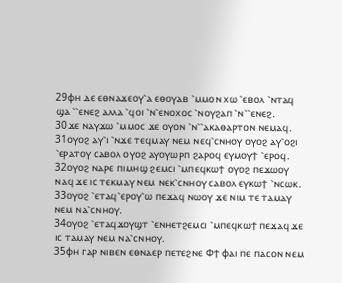29ⲫⲏ ⲇⲉ ⲉⲑⲛⲁϫⲉⲟⲩ⳿ⲁ ⲉⲑⲟⲩⲁⲃ ⳿ⲙⲙⲟⲛ ⲭⲱ ⳿ⲉⲃⲟⲗ ⳿ⲛⲧⲁϥ ϣⲁ ⳿⳿ⲉⲛⲉϩ ⲁⲗⲗⲁ ⳿ϥⲟⲓ ⳿ⲛ⳿ⲉⲛⲟⲭⲟⲥ ⳿ⲛⲟⲩϩⲁⲡ ⳿ⲛ⳿⳿ⲉⲛⲉϩ.
30ϫⲉ ⲛⲁⲩϫⲱ ⳿ⲙⲙⲟⲥ ϫⲉ ⲟⲩⲟⲛ ⳿ⲛ⳿⳿ⲁⲕⲁⲑⲁⲣⲧⲟⲛ ⲛⲉⲙⲁϥ.
31ⲟⲩⲟϩ ⲁⲩ⳿ⲓ ⳿ⲛϫⲉ ⲧⲉϥⲙⲁⲩ ⲛⲉⲙ ⲛⲉϥ⳿ⲥⲛⲏⲟⲩ ⲟⲩⲟϩ ⲁⲩ⳿ⲟϩⲓ ⳿ⲉⲣⲁⲧⲟⲩ ⲥⲁⲃⲟⲗ ⲟⲩⲟϩ ⲁⲩⲟⲩⲱⲣⲡ ϩⲁⲣⲟϥ ⲉⲩⲙⲟⲩϯ ⳿ⲉⲣⲟϥ.
32ⲟⲩⲟϩ ⲛⲁⲣⲉ ⲡⲓⲙⲏϣ ϩⲉⲙⲥⲓ ⳿ⲙⲡⲉϥⲕⲱϯ ⲟⲩⲟϩ ⲡⲉϫⲱⲟⲩ ⲛⲁϥ ϫⲉ ⲓⲥ ⲧⲉⲕⲙⲁⲩ ⲛⲉⲙ ⲛⲉⲕ⳿ⲥⲛⲏⲟⲩ ⲥⲁⲃⲟⲗ ⲉⲩⲕⲱϯ ⳿ⲛⲥⲱⲕ.
33ⲟⲩⲟϩ ⳿ⲉⲧⲁϥ⳿ⲉⲣⲟⲩ⳿ⲱ ⲡⲉϫⲁϥ ⲛⲱⲟⲩ ϫⲉ ⲛⲓⲙ ⲧⲉ ⲧⲁⲙⲁⲩ ⲛⲉⲙ ⲛⲁ⳿ⲥⲛⲏⲟⲩ.
34ⲟⲩⲟϩ ⳿ⲉⲧⲁϥϫⲟⲩϣⲧ ⳿ⲉⲛⲏⲉⲧϩⲉⲙⲥⲓ ⳿ⲙⲡⲉϥⲕⲱϯ ⲡⲉϫⲁϥ ϫⲉ ⲓⲥ ⲧⲁⲙⲁⲩ ⲛⲉⲙ ⲛⲁ⳿ⲥⲛⲏⲟⲩ.
35ⲫⲏ ⲅⲁⲣ ⲛⲓⲃⲉⲛ ⲉⲑⲛⲁⲉⲣ ⲡⲉⲧⲉϩⲛⲉ Ⲫϯ ⲫⲁⲓ ⲡⲉ ⲡⲁⲥⲟⲛ ⲛⲉⲙ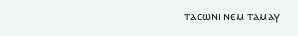ⲧⲁⲥⲱⲛⲓ ⲛⲉⲙ ⲧⲁⲙⲁⲩ